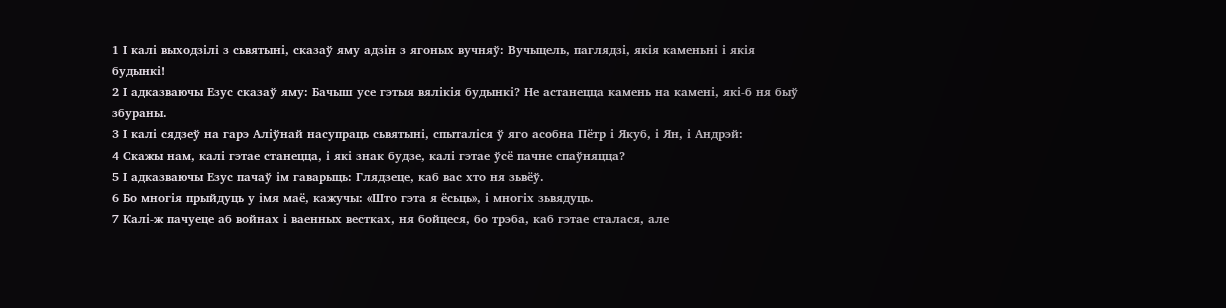1 І калі выходзілі з сьвятыні, сказаў яму адзін з ягоных вучняў: Вучыцель, паглядзі, якія каменьні і якія будынкі!
2 І адказваючы Езус сказаў яму: Бачыш усе гэтыя вялікія будынкі? Не астанецца камень на камені, які-б ня быў збураны.
3 І калі сядзеў на гарэ Аліўнай насупраць сьвятыні, спыталіся ў яго асобна Пётр і Якуб, і Ян, і Андрэй:
4 Скажы нам, калі гэтае станецца, і які знак будзе, калі гэтае ўсё пачне спаўняцца?
5 І адказваючы Езус пачаў ім гаварыць: Глядзеце, каб вас хто ня зьвёў.
6 Бо многія прыйдуць у імя маё, кажучы: «Што гэта я ёсьць», і многіх зьвядуць.
7 Калі-ж пачуеце аб войнах і ваенных вестках, ня бойцеся, бо трэба, каб гэтае сталася, але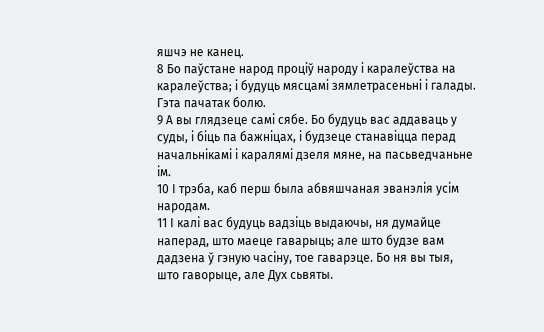яшчэ не канец.
8 Бо паўстане народ проціў народу і каралеўства на каралеўства; і будуць мясцамі зямлетрасеньні і галады. Гэта пачатак болю.
9 А вы глядзеце самі сябе. Бо будуць вас аддаваць у суды, і біць па бажніцах, і будзеце станавіцца перад начальнікамі і каралямі дзеля мяне, на пасьведчаньне ім.
10 І трэба, каб перш была абвяшчаная эванэлія усім народам.
11 І калі вас будуць вадзіць выдаючы, ня думайце наперад, што маеце гаварыць; але што будзе вам дадзена ў гэную часіну, тое гаварэце. Бо ня вы тыя, што гаворыце, але Дух сьвяты.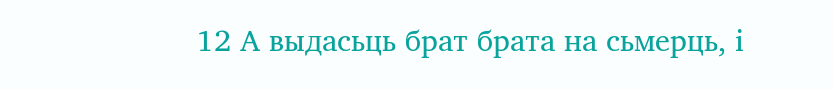12 А выдасьць брат брата на сьмерць, і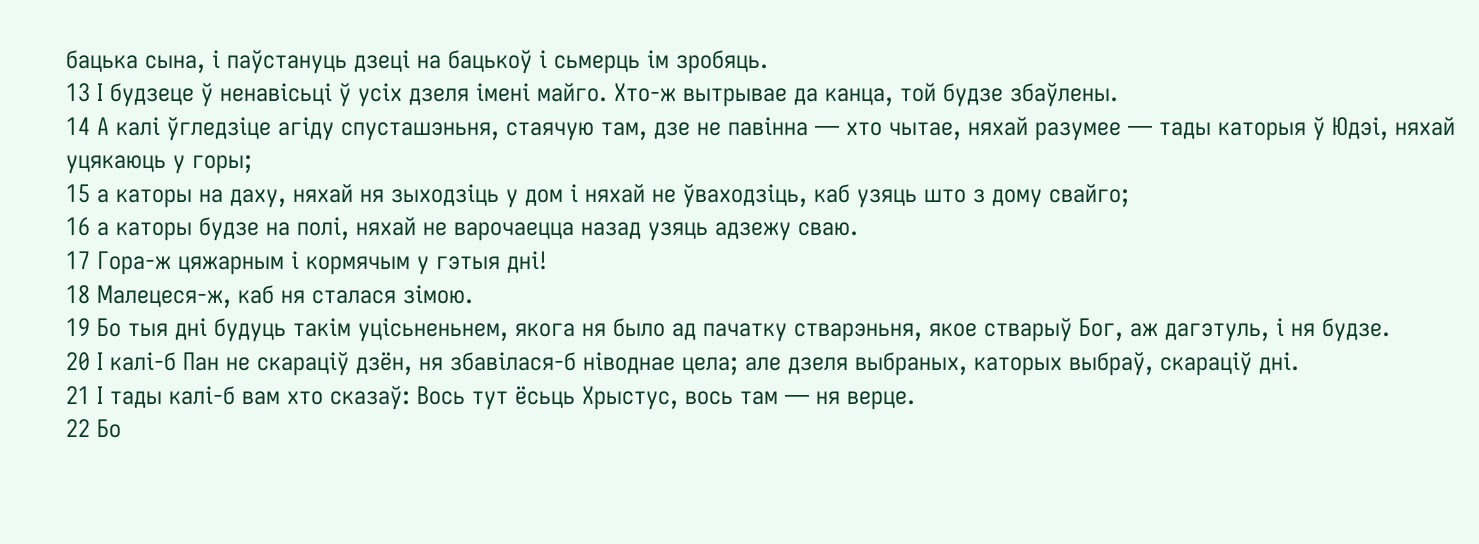бацька сына, і паўстануць дзеці на бацькоў і сьмерць ім зробяць.
13 І будзеце ў ненавісьці ў усіх дзеля імені майго. Хто-ж вытрывае да канца, той будзе збаўлены.
14 А калі ўгледзіце агіду спусташэньня, стаячую там, дзе не павінна — хто чытае, няхай разумее — тады каторыя ў Юдэі, няхай уцякаюць у горы;
15 а каторы на даху, няхай ня зыходзіць у дом і няхай не ўваходзіць, каб узяць што з дому свайго;
16 а каторы будзе на полі, няхай не варочаецца назад узяць адзежу сваю.
17 Гора-ж цяжарным і кормячым у гэтыя дні!
18 Малецеся-ж, каб ня сталася зімою.
19 Бо тыя дні будуць такім уцісьненьнем, якога ня было ад пачатку стварэньня, якое стварыў Бог, аж дагэтуль, і ня будзе.
20 І калі-б Пан не скараціў дзён, ня збавілася-б ніводнае цела; але дзеля выбраных, каторых выбраў, скараціў дні.
21 І тады калі-б вам хто сказаў: Вось тут ёсьць Хрыстус, вось там — ня верце.
22 Бо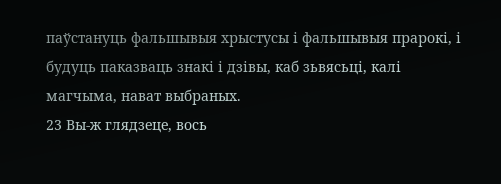паўстануць фальшывыя хрыстусы і фальшывыя прарокі, і будуць паказваць знакі і дзівы, каб зьвясьці, калі магчыма, нават выбраных.
23 Вы-ж глядзеце, вось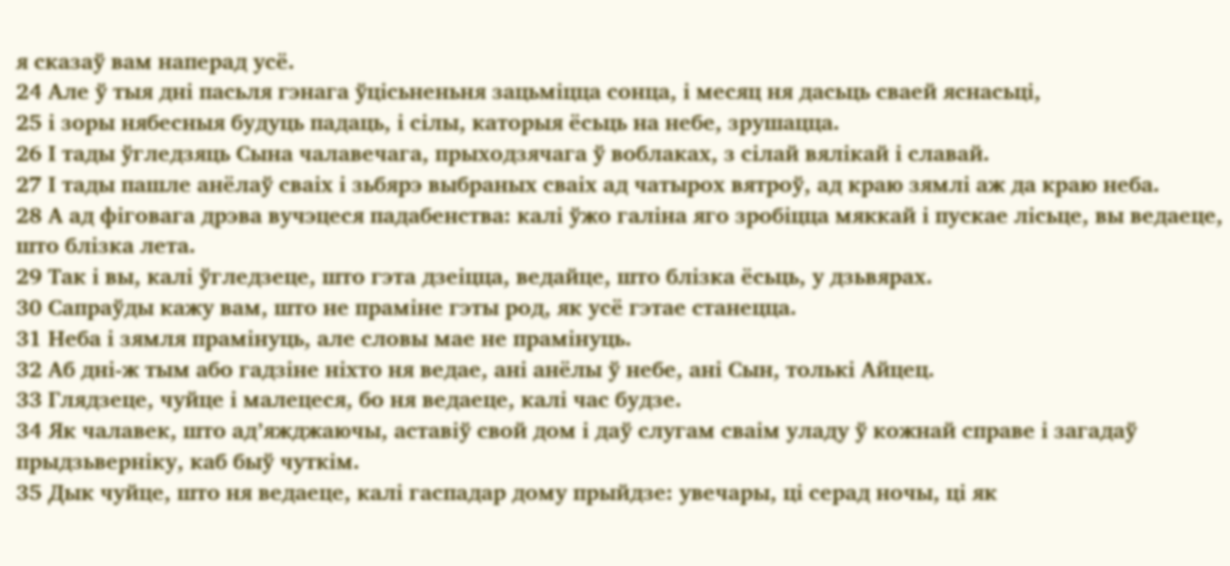я сказаў вам наперад усё.
24 Але ў тыя дні пасьля гэнага ўцісьненьня зацьміцца сонца, і месяц ня дасьць сваей яснасьці,
25 і зоры нябесныя будуць падаць, і сілы, каторыя ёсьць на небе, зрушацца.
26 І тады ўгледзяць Сына чалавечага, прыходзячага ў воблаках, з сілай вялікай і славай.
27 І тады пашле анёлаў сваіх і зьбярэ выбраных сваіх ад чатырох вятроў, ад краю зямлі аж да краю неба.
28 А ад фіговага дрэва вучэцеся падабенства: калі ўжо галіна яго зробіцца мяккай і пускае лісьце, вы ведаеце, што блізка лета.
29 Так і вы, калі ўгледзеце, што гэта дзеіцца, ведайце, што блізка ёсьць, у дзьвярах.
30 Сапраўды кажу вам, што не праміне гэты род, як усё гэтае станецца.
31 Неба і зямля прамінуць, але словы мае не прамінуць.
32 Аб дні-ж тым або гадзіне ніхто ня ведае, ані анёлы ў небе, ані Сын, толькі Айцец.
33 Глядзеце, чуйце і малецеся, бо ня ведаеце, калі час будзе.
34 Як чалавек, што ад’яжджаючы, аставіў свой дом і даў слугам сваім уладу ў кожнай справе і загадаў прыдзьверніку, каб быў чуткім.
35 Дык чуйце, што ня ведаеце, калі гаспадар дому прыйдзе: увечары, ці серад ночы, ці як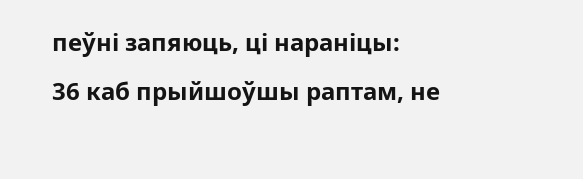пеўні запяюць, ці нараніцы:
36 каб прыйшоўшы раптам, не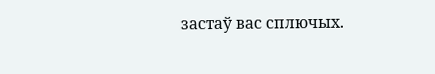застаў вас сплючых.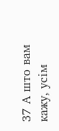37 А што вам кажу, усім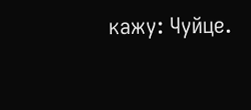кажу: Чуйце.